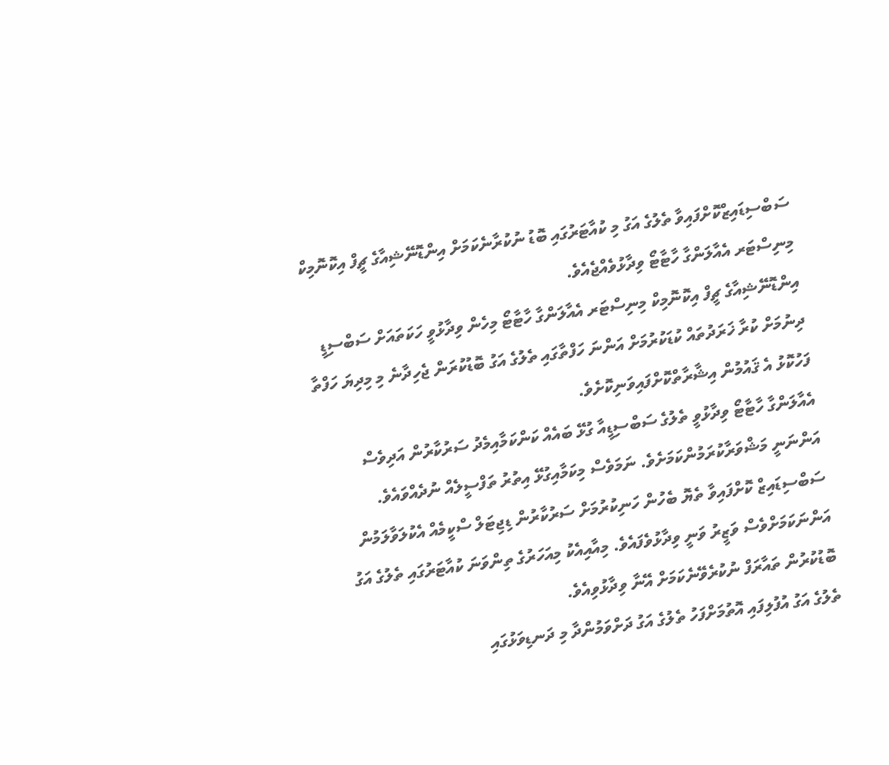ސަބްސިޑައިޒްކޮށްފައިވާ ތެލުގެ އަގު މި ކުއާޓަރުގައި ބޮޑު ނުކުރާނެކަމަށް އިންޑޮނޭޝިއާގެ ޗީފް އިކޮނޮމިކް މިނިސްޓަރ އެއާލަންގާ ހާޓާޓޯ ވިދާޅުވެއްޖެއެވެ.
އިންޑޮނޭޝިއާގެ ޗީފް އިކޮނޮމިކް މިނިސްޓަރ އެއާލަންގާ ހާޓާޓޯ މިހެން ވިދާޅުވީ ހަކަތައަށް ސަބްސިޑީ ދިނުމަށް ކުރާ ޚަރަދުތައް ކުޑަކުރުމަށް އަންނަ ހަފްތާގައި ތެލުގެ އަގު ބޮޑުކުރަން ޖެހިދާނެ މި މިދިޔަ ހަފްތާ ފަހުކޮޅު އެ ޤައުމުން އިޝާރާތްކޮށްފައިވަނިކޮށެވެ.
އެއާލަންގާ ހާޓާޓޯ ވިދާޅުވީ ތެލުގެ ސަބްސިޑީއާ ގުޅޭ ބައެއް ކަންކަމާއިމެދު ސަރުކާރުން އަދިވެސް އަންނަނީ މަޝްވަރާކުރަމުންކަމަށެވެ. ނަމަވެސް މިކަމާއިގުޅޭ އިތުރު ތަފްސީލެއް ނުދެއްވައެވެ. ސަބްސިޑައިޒް ކޮށްފައިވާ ތެޔޮ ބެހުން ހަނިކުރުމަށް ސަރުކާރުން ޑިޖިޓަލް ސްކީމެއް އެކުލަވާލަމުން އަންނަކަމަށްވެސް ވަޒީރު ވަނީ ވިދާޅުވެފައެވެ. މިއާއިއެކު މިއަހަރުގެ ތިންވަނަ ކުއާޓަރުގައި ތެލުގެ އަގު ބޮޑުކުރުން ތައާރަފް ނުކުރެވޭނެކަމަށް އޭނާ ވިދާޅުވިއެވެ.
ތެލުގެ އަގު އުފުލިފައި އޮތުމަށްފަހު ތެލުގެ އަގު ދަށްވަމުންދާ މި ދަނޑިވަޅުގައި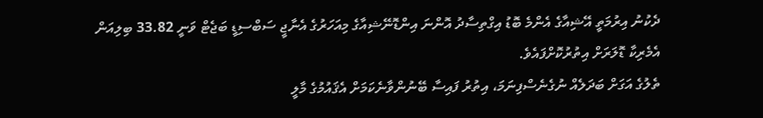ދެކުނު އިރުމަތީ އޭޝިއާގެ އެންމެ ބޮޑު އިގްތިސާދު އޮންނަ އިންޑޮނޭޝިއާގެ މިއަހަރުގެ އެނާޖީ ސަބްސިޑީ ބަޖެޓް ވަނީ 33.82 ބިލިއަން އެމެރިކާ ޑޮލަރަށް އިތުރުކޮށްފައެވެ.
ތެލުގެ އަގަށް ބަދަލެއް ނުގެނެސްފިނަމަ، އިތުރު ފައިސާ ބޭނުންވާނެކަމަށް އެޤައުމުގެ މާލީ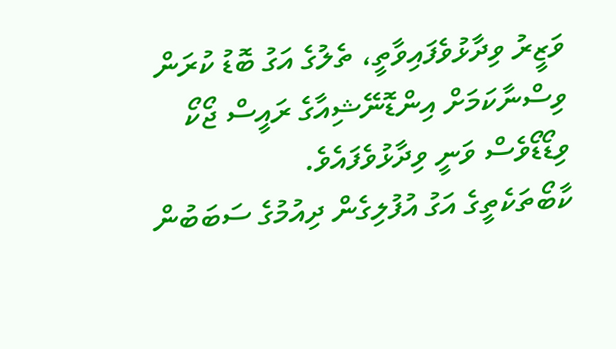ވަޒީރު ވިދާޅުވެފައިވާތީ، ތެލުގެ އަގު ބޮޑު ކުރަން ވިސްނާކަމަށް އިންޑޮނޭޝިއާގެ ރައީސް ޖޯކޯ ވިޑޯޑޯވެސް ވަނީ ވިދާޅުވެފައެވެ.
ކާބޯތަކެތީގެ އަގު އުފުލިގެން ދިއުމުގެ ސަބަބުން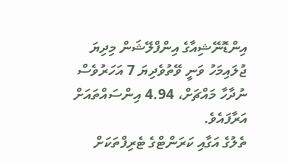އިންޑޮނޭޝިއާގެ އިންފްލޭޝަން މިދިޔަ ޖުލައިމަހު ވަނީ ވޭތުވެދިޔަ 7 އަހަރުވެސް ނުދާހާ މައްޗަށް، 4.94 އިންސައްތައަށް އަރާފައެވެ.
ތެލުގެ އަގާއި ކަރަންޓްގެ ޓެރިފްތަކަށް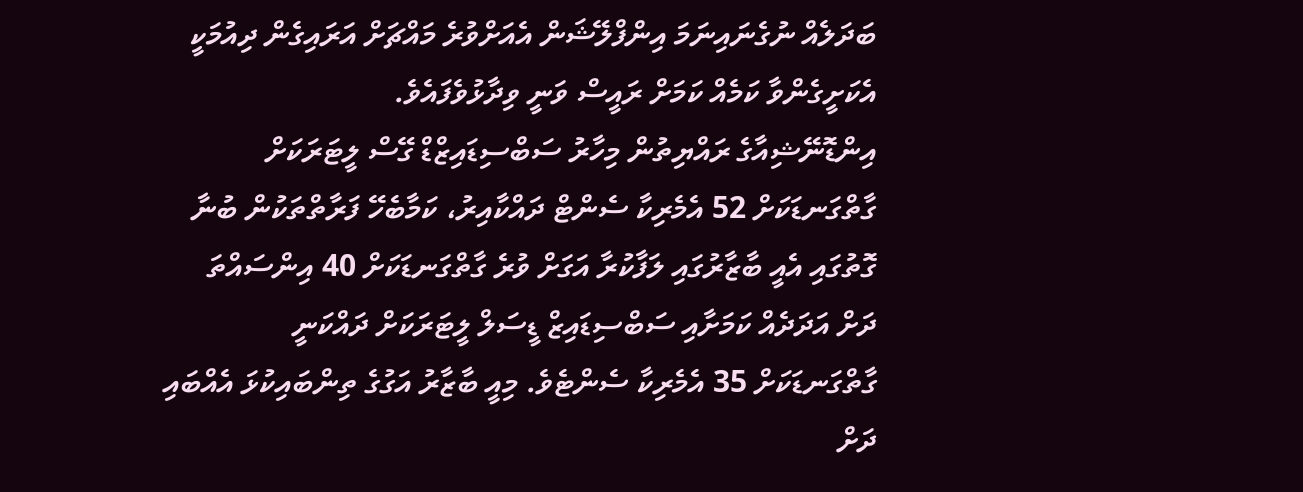ބަދަލެއް ނުގެނައިނަމަ އިންފްލޭޝަން އެއަށްވުރެ މައްޗަށް އަރައިގެން ދިއުމަކީ އެކަށީގެންވާ ކަމެއް ކަމަށް ރައީސް ވަނީ ވިދާޅުވެފައެވެ.
އިންޑޮނޭޝިއާގެ ރައްޔިތުން މިހާރު ސަބްސިޑައިޒްޑް ގޭސް ލީޓަރަކަށް ގާތްގަނޑަކަށް 52 އެމެރިކާ ސެންޓް ދައްކާއިރު، ކަމާބެހޭ ފަރާތްތަކުން ބުނާ ގޮތުގައި އެއީ ބާޒާރުގައި ލަފާކުރާ އަގަށް ވުރެ ގާތްގަނޑަކަށް 40 އިންސައްތަ ދަށް އަދަދެއް ކަމަށާއި ސަބްސިޑައިޒް ޑީސަލް ލީޓަރަކަށް ދައްކަނީ ގާތްގަނޑަކަށް 35 އެމެރިކާ ސެންޓެވެ. މިއީ ބާޒާރު އަގުގެ ތިންބައިކުޅަ އެއްބައި ދަށް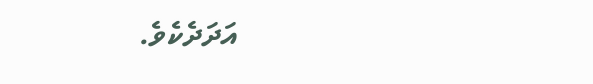އަދަދެކެވެ.